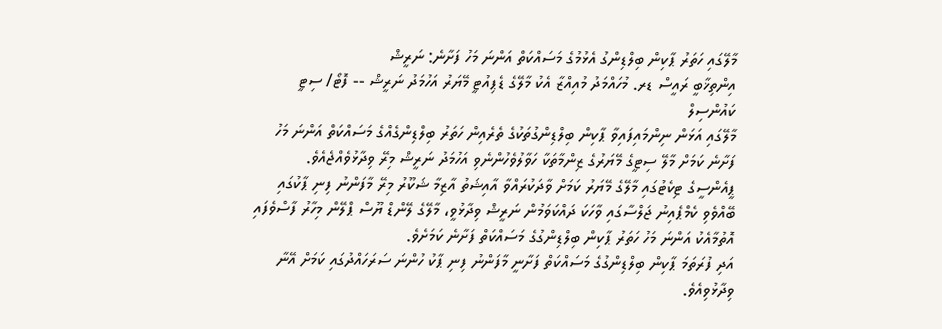މާލޭގައި ހަތަރު ޕާކިން ބިލްޑިންގު އެޅުމުގެ މަސައްކަތް އަންނަ މަހު ފަށާނެ: ނަރީޝް
އިންތިޚާބީ ރައީސް ޑރ. މުހައްމަދު މުއިއްޒާ އެކު މާލޭގެ ޑެޕިއުޓީ މޭޔަރު އަހުމަދު ނަރީޝް -- ފޮޓޯ/ ސިޓީ ކައުންސިލް
މާލޭގައި އަޅަން ނިންމައިފައިވާ ޕާކިން ބިލްޑިންގުތަކުގެ ތެރެއިން ހަތަރު ބިލްޑިންގެއްގެ މަސައްކަތް އަންނަ މަހު ފަށާނެ ކަމަށް މާލޭ ސިޓީގެ މޭޔަރުގެ ޒިންމާތަކާ ހަވާލުވެހުންނެވި އަހުމަދު ނަރީޝް މިރޭ ވިދާޅުވެއްޖެއެވެ.
ޕީއެންސީގެ ޓިކެޓުގައި މާލޭގެ މޭޔަރު ކަމަށް ވާދަކުރައްވާ އާއިޝަތު އާޒިމާ ޝަކޫރު މިރޭ މާފަންނު ފިނި ޕާކުގައި ބޭއްވެވި ކެމްޕެއިނު ޖަލްސާގައި ވާހަކަ ދައްކަވަމުން ނަރީޝް ވިދާޅުވީ، މާލޭގެ ލޭންޑް ޔޫސް ޕްލޭން މިހާރު ފާސްވެފައި އޮތުމާއެކު އަންނަ މަހު ހަތަރު ޕާކިން ބިލްޑިންގުގެ މަސައްކަތް ފަށާނެ ކަމަށެވެ.
އަދި ފުރަތަމަ ޕާކިން ބިލްޑިންގުގެ މަސައްކަތް ފަށާނީ މާފަންނު ފިނި ޕާކު ހުންނަ ސަރަހައްދުގައި ކަމަށް އޭނާ ވިދާޅުވިއެވެ.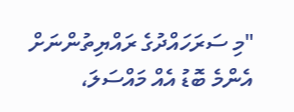"މި ސަރަހައްދުގެ ރައްޔިތުންނަށް އެންމެ ބޮޑު އެއް މައްސަލަ،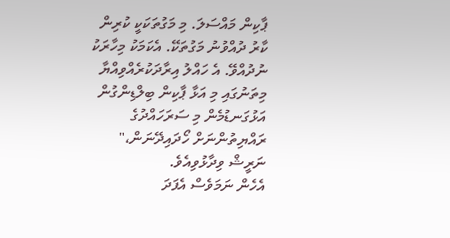ޕާކިން މައްސަލަ. މި މަގުތަކަކީ ކުރިން ކާރު ދުއްވުނު މަގުތަކޭ. އެކަމަކު މިހާރަކު ނުދުއްވޭ. އެ ހައްލު އިރާދަކުރެއްވިއްޔާ މިތަނުގައި މި އަޅާ ޕާކިން ބިލްޑިންގުން އަޅުގަނޑުމެން މި ސަރަހައްދުގެ ރައްޔިތުންނަށް ހޯދައިދޭނަން،" ނަރީޝް ވިދާޅުވިއެވެ.
އެހެން ނަމަވެސް އެފަދަ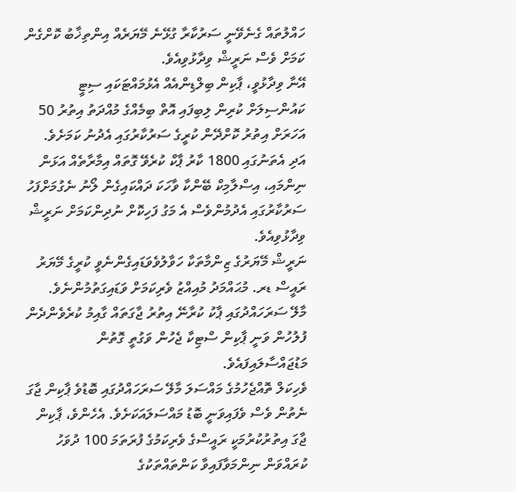ހައްލުތައް ގެނެވޭނީ ސަރުކާރާ ގުޅޭނެ މޭޔަރެއް އިންތިޚާބު ކޮށްގެން ކަމަށް ވެސް ނަރީޝް ވިދާޅުވިއެވެ.
އޭނާ ވިދާޅުވީ، ޕާކިން ބިލްޑިންއެއް އެޅުމައްޓަކައި ސިޓީ ކައުންސިލަށް ކުރިން ލިބިފައި އޮތް ބިމެއްގެ މުއްދަތު އިތުރު 50 އަހަރަށް އިތުރު ކޮށްދޭން ކުރީގެ ސަރުކާރުގައި އެދުނު ކަމަށެވެ. އަދި އެތަނުގައި 1800 ކާރު ޕާކް ކުރެވޭ ގޮތައް އިމާރާތެއް އަޅަން ނިންމައި، އިސްލާމިކް ބޭންކާ ވާހަކަ ދައްކައިގެން ލޯނު ނެގުމަށްފަހު ސަރުކާރުގައި އެދުމުންވެސް އެ މަގު ފަހިކޮށް ނުދިންކަމަށް ނަރީޝް ވިދާޅުވިއެވެ.
ނަރީޝް މޭޔަރުގެ ޒިންމާތަކާ ހަވާލުވެވަޑައިގެންނެވީ ކުރީގެ މޭޔަރު ރައީސް ޑރ. މުޙައްމަދު މުއިއްޒު ވެރިކަމަށް ވަޑައިގަތުމުންނެވެ.
މާލޭ ސަރަހައްދުގައި ޕާކު ކުރާނޭ އިތުރު ޖާގަތައް ގާއިމު ކުރެވެންދެން ފުލުހުން ވަނީ ޕާކިން ސްޓިކާ ޖެހުން ވަގުތީ ގޮތުން މަޑުޖައްސާލައިފައެވެ.
ވެހިކަލް ތޮއްޖެހުމުގެ މައްސަލަ މާލޭ ސަރަހައްދުގައި ބޮޑުވެ ޕާކިން ޖާގަ ނެތުން ވެސް ވެފައިވަނީ ބޮޑު މައްސަލައަކަށެވެ. އެހެންވެ، ޕާކިން ޖާގަ އިތުރުކުރުމަކީ ރައީސްގެ ވެރިކަމުގެ ފުރަތަމަ 100 ދުވަހު ކުރައްވަން ނިންމަވާފައިވާ ކަންތައްތަކުގެ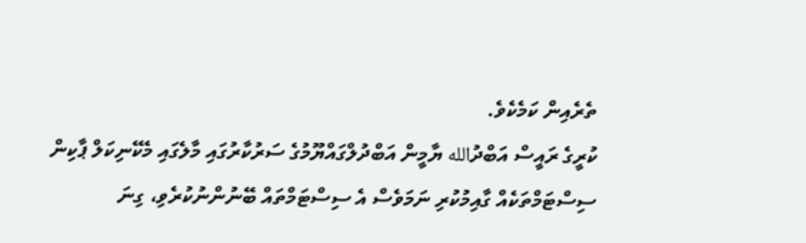ތެރެއިން ކަމެކެވެ.
ކުރީގެ ރައީސް އަބްދުالله ޔާމީން އަބްދުލްގައްޔޫމުގެ ސަރުކާރުގައި މާލެގައި މެކޭނިކަލް ޕާކިން ސިސްޓަމްތަކެއް ގާއިމުކުރި ނަމަވެސް އެ ސިސްޓަމްތައް ބޭނުންނުކުރެވި، ގިނަ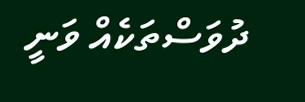ދުވަސްތަކެއް ވަނީ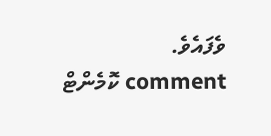ވެފައެވެ.
comment ކޮމެންޓް